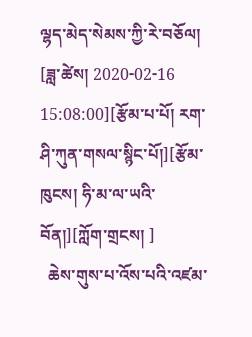ལྷད་མེད་སེམས་ཀྱི་རེ་བཅོལ།
[ཟླ་ཚེས། 2020-02-16 15:08:00][རྩོམ་པ་པོ། རག་ཤི་ཀུན་གསལ་སྙིང་པོ།][རྩོམ་ཁུངས། ཧི་མ་ལ་ཡའི་བོན།][ཀློག་གྲངས། ]
  ཆེས་གུས་པ་འོས་པའི་འཛམ་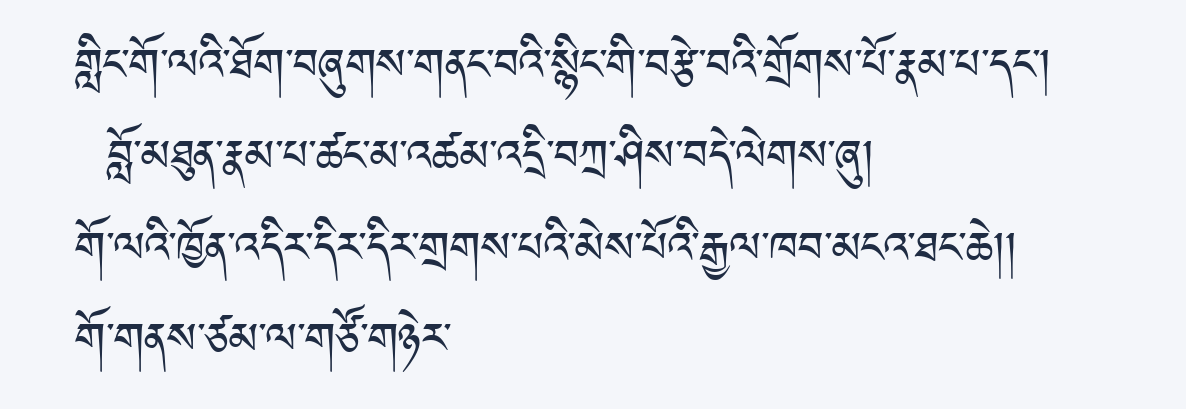གླིང་གོ་ལའི་ཐོག་བཞུགས་གནང་བའི་སྙིང་གི་བརྩེ་བའི་གྲོགས་པོ་རྣམ་པ་དང་།
  བློ་མཐུན་རྣམ་པ་ཚང་མ་འཚམ་འདྲི་བཀྲ་ཤིས་བདེ་ལེགས་ཞུ།
གོ་ལའི་ཁྱོན་འདིར་དིར་དིར་གྲགས་པའི་མེས་པོའི་རྒྱལ་ཁབ་མངའ་ཐང་ཆེ།།
གོ་གནས་ཙམ་ལ་གཙོ་གཉེར་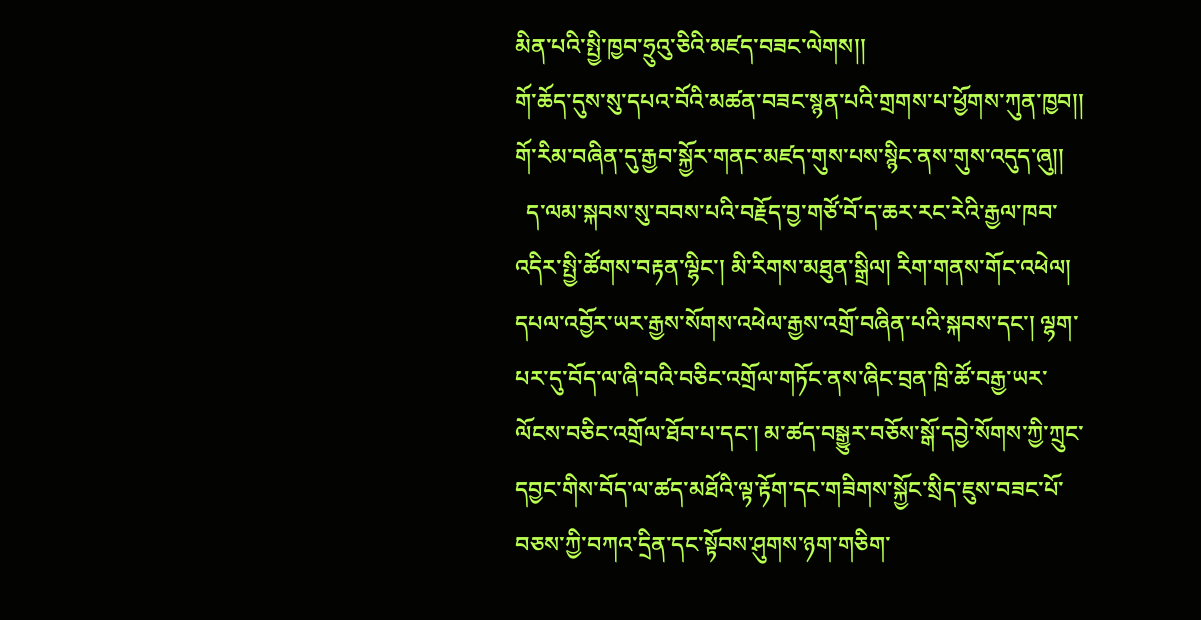མིན་པའི་སྤྱི་ཁྱབ་ཧྲུའུ་ཅིའི་མཛད་བཟང་ལེགས།།
གོ་ཆོད་དུས་སུ་དཔའ་བོའི་མཚན་བཟང་སྙན་པའི་གྲགས་པ་ཕྱོགས་ཀུན་ཁྱབ།།
གོ་རིམ་བཞིན་དུ་རྒྱབ་སྐྱོར་གནང་མཛད་གུས་པས་སྙིང་ནས་གུས་འདུད་ཞུ།།
  ད་ལམ་སྐབས་སུ་བབས་པའི་བརྗོད་བྱ་གཙོ་བོ་ད་ཆར་རང་རེའི་རྒྱལ་ཁབ་འདིར་སྤྱི་ཚོགས་བརྟན་ལྷིང་། མི་རིགས་མཐུན་སྒྲིལ། རིག་གནས་གོང་འཕེལ། དཔལ་འབྱོར་ཡར་རྒྱས་སོགས་འཕེལ་རྒྱས་འགྲོ་བཞིན་པའི་སྐབས་དང་། ལྷག་པར་དུ་བོད་ལ་ཞི་བའི་བཅིང་འགྲོལ་གཏོང་ནས་ཞིང་བྲན་ཁྲི་ཚོ་བརྒྱ་ཡར་ལོངས་བཅིང་འགྲོལ་ཐོབ་པ་དང་། མ་ཚད་བསྒྱུར་བཅོས་སྒོ་དབྱེ་སོགས་ཀྱི་ཀྲུང་དབྱང་གིས་བོད་ལ་ཚད་མཐོའི་ལྟ་རྟོག་དང་གཟིགས་སྐྱོང་སྲིད་ཇུས་བཟང་པོ་བཅས་ཀྱི་བཀའ་དྲིན་དང་སྟོབས་ཤུགས་ཉག་གཅིག་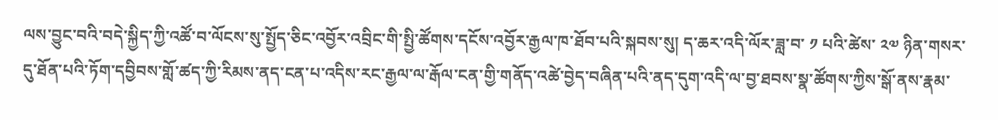ལས་བྱུང་བའི་བདེ་སྐྱིད་ཀྱི་འཚོ་བ་ལོངས་སུ་སྤྱོད་ཅིང་འབྱོར་འབྲིང་གི་སྤྱི་ཚོགས་དངོས་འབྱོར་རྒྱལ་ཁ་ཐོབ་པའི་སྐབས་སུ། ད་ཆར་འདི་ལོར་ཟླ་བ་ ༡ པའི་ཚེས་ ༢༧ ཉིན་གསར་དུ་ཐོན་པའི་ཏོག་དབྱིབས་གློ་ཚད་ཀྱི་རིམས་ནད་ངན་པ་འདིས་རང་རྒྱལ་ལ་རྒོལ་ངན་གྱི་གནོད་འཚེ་བྱེད་བཞིན་པའི་ནད་དུག་འདི་ལ་བྱ་ཐབས་སྣ་ཚོགས་ཀྱིས་སྒོ་ནས་རྣམ་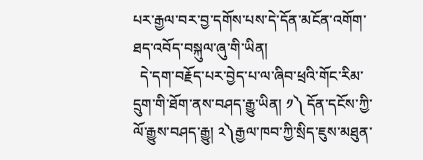པར་རྒྱལ་བར་བྱ་དགོས་པས་དེ་དོན་མངོན་འགོག་ཐད་འབོད་བསྐུལ་ཞུ་གི་ཡིན།
  དེ་དག་བརྗོད་པར་བྱེད་པ་ལ་ཞིབ་ཕྲའི་གོང་རིམ་དྲུག་གི་ཐོག་ནས་བཤད་རྒྱུ་ཡིན། ༡༽ དོན་དངོས་ཀྱི་ལོ་རྒྱུས་བཤད་རྒྱུ། ༢༽རྒྱལ་ཁབ་ཀྱི་སྲིད་ཇུས་མཐུན་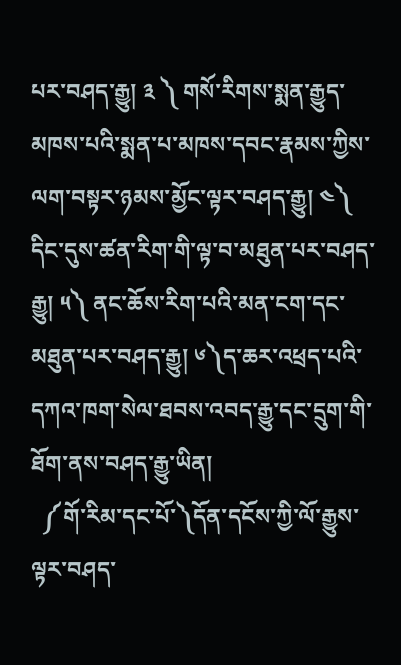པར་བཤད་རྒྱུ། ༣ ༽ གསོ་རིགས་སྨན་རྒྱུད་མཁས་པའི་སྨན་པ་མཁས་དབང་རྣམས་ཀྱིས་ལག་བསྟར་ཉམས་མྱོང་ལྟར་བཤད་རྒྱུ། ༤༽ དིང་དུས་ཚན་རིག་གི་ལྟ་བ་མཐུན་པར་བཤད་རྒྱུ། ༥༽ ནང་ཆོས་རིག་པའི་མན་ངག་དང་མཐུན་པར་བཤད་རྒྱུ། ༦༽ད་ཆར་འཕྲད་པའི་དཀའ་ཁག་སེལ་ཐབས་འབད་རྒྱུ་དང་དྲུག་གི་ཐོག་ནས་བཤད་རྒྱུ་ཡིན།
  ༼གོ་རིམ་དང་པོ་༽དོན་དངོས་ཀྱི་ལོ་རྒྱུས་ལྟར་བཤད་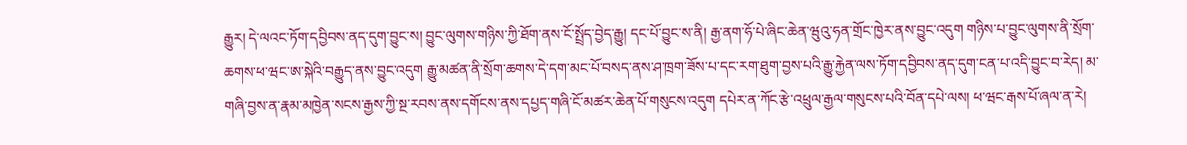རྒྱུར། དེ་ལའང་ཏོག་དབྱིབས་ནད་དུག་བྱུང་ས། བྱུང་ལུགས་གཉིས་ཀྱི་ཐོག་ནས་ངོ་སྤྲོད་བྱེད་རྒྱུ། དང་པོ་བྱུང་ས་ནི། རྒྱ་ནག་ཧོ་པེ་ཞིང་ཆེན་ཝུའུ་ཧན་གྲོང་ཁྱེར་ནས་བྱུང་འདུག གཉིས་པ་བྱུང་ལུགས་ནི་སྲོག་ཆགས་ཕ་ཝང་ཨ་སྐེའི་བརྒྱུད་ནས་བྱུང་འདུག རྒྱུ་མཚན་ནི་སྲོག་ཆགས་དེ་དག་མང་པོ་བསད་ནས་ཤ་ཁྲག་ཟོས་པ་དང་རག་ཐུག་བྱས་པའི་རྒྱུ་རྐྱེན་ལས་ཏོག་དབྱིབས་ནད་དུག་ངན་པ་འདི་བྱུང་བ་རེད། མ་གཞི་བྱས་ན་རྣམ་མཁྱེན་སངས་རྒྱས་ཀྱི་སྔ་རབས་ནས་དགོངས་ནས་དཔྱད་གཞི་ངོ་མཚར་ཆེན་པོ་གསུངས་འདུག དཔེར་ན་ཀོང་རྩེ་འཕྲུལ་རྒྱལ་གསུངས་པའི་བོན་དཔེ་ལས། ཕ་ཝང་རྒས་པོ་ཞལ་ན་རེ།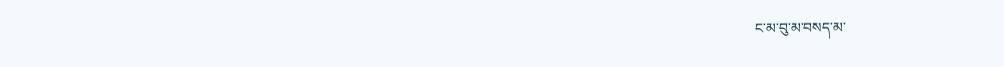ང་མ་བུ་མ་བསད་མ་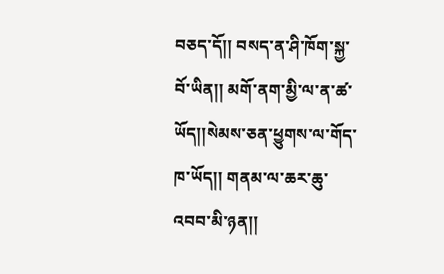བཅད་དོ།། བསད་ན་ཤི་ཁོག་སྐྱ་བོ་ཡིན།། མགོ་ནག་མྱི་ལ་ན་ཚ་ཡོད།།སེམས་ཅན་ཕྱུགས་ལ་གོད་ཁ་ཡོད།། གནམ་ལ་ཆར་ཆུ་འབབ་མི་ཉན།།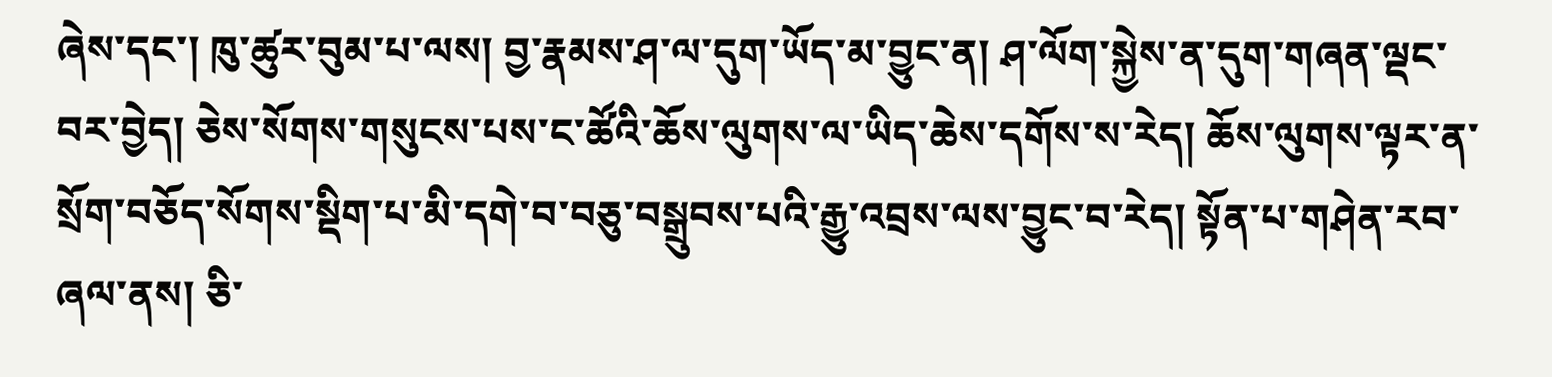ཞེས་དང་། ཁུ་ཚུར་བུམ་པ་ལས། བྱ་རྣམས་ཤ་ལ་དུག་ཡོད་མ་བྱུང་ན། ཤ་ལོག་སྐྱེས་ན་དུག་གཞན་ལྡང་བར་བྱེད། ཅེས་སོགས་གསུངས་པས་ང་ཚོའི་ཆོས་ལུགས་ལ་ཡིད་ཆེས་དགོས་ས་རེད། ཆོས་ལུགས་ལྟར་ན་སྲོག་བཅོད་སོགས་སྡིག་པ་མི་དགེ་བ་བཅུ་བསྒྲུབས་པའི་རྒྱུ་འབྲས་ལས་བྱུང་བ་རེད། སྟོན་པ་གཤེན་རབ་ཞལ་ནས། ཅི་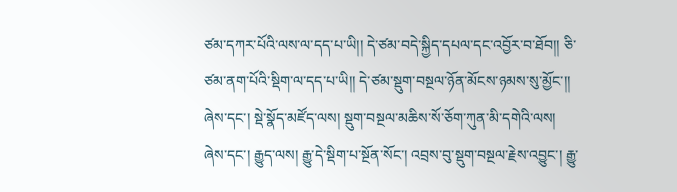ཙམ་དཀར་པོའི་ལས་ལ་དད་པ་ཡི།། དེ་ཙམ་བདེ་སྐྱིད་དཔལ་དང་འབྱོར་བ་ཐོབ།། ཅི་ཙམ་ནག་པོའི་སྡིག་ལ་དད་པ་ཡི།། དེ་ཙམ་སྡུག་བསྔལ་ཉོན་མོངས་ཉམས་སུ་མྱོང་།། ཞེས་དང་། སྡེ་སྣོད་མཛོད་ལས། སྡུག་བསྔལ་མཆིས་སོ་ཅོག་ཀུན་མི་དགེའི་ལས། ཞེས་དང་། རྒྱུད་ལས། རྒྱུ་དེ་སྡིག་པ་སྔོན་སོང་། འབྲས་བུ་སྡུག་བསྔལ་རྗེས་འབྱུང་། རྒྱུ་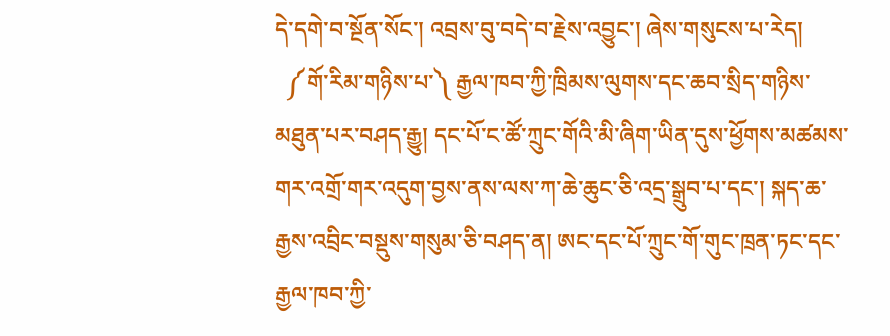དེ་དགེ་བ་སྔོན་སོང་། འབྲས་བུ་བདེ་བ་རྗེས་འབྱུང་། ཞེས་གསུངས་པ་རེད།
  ༼གོ་རིམ་གཉིས་པ་༽ རྒྱལ་ཁབ་ཀྱི་ཁྲིམས་ལུགས་དང་ཆབ་སྲིད་གཉིས་མཐུན་པར་བཤད་རྒྱུ། དང་པོ་ང་ཚོ་ཀྲུང་གོའི་མི་ཞིག་ཡིན་དུས་ཕྱོགས་མཚམས་གར་འགྲོ་གར་འདུག་བྱས་ནས་ལས་ཀ་ཆེ་ཆུང་ཅི་འདྲ་སྒྲུབ་པ་དང་། སྐད་ཆ་རྒྱས་འབྲིང་བསྡུས་གསུམ་ཅི་བཤད་ན། ཨང་དང་པོ་ཀྲུང་གོ་གུང་ཁྲན་ཏང་དང་རྒྱལ་ཁབ་ཀྱི་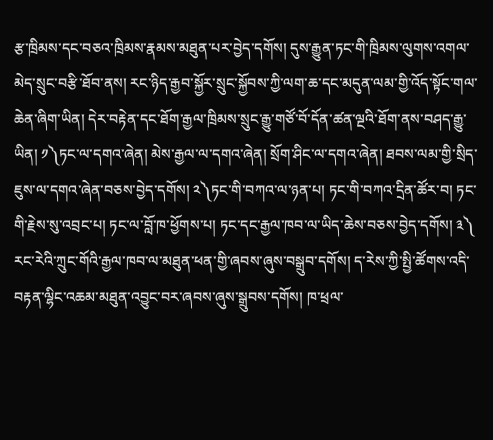རྩ་ཁྲིམས་དང་བཅའ་ཁྲིམས་རྣམས་མཐུན་པར་བྱེད་དགོས། དུས་རྒྱུན་ཏང་གི་ཁྲིམས་ལུགས་འགལ་མེད་སྲུང་བརྩི་ཐོབ་ནས། རང་ཉིད་རྒྱབ་སྐྱོར་སྲུང་སྐྱོབས་ཀྱི་ལག་ཆ་དང་མདུན་ལམ་གྱི་འོད་སྟོང་གལ་ཆེན་ཞིག་ཡིན། དེར་བརྟེན་དང་ཐོག་རྒྱལ་ཁྲིམས་སྲུང་རྒྱུ་གཙོ་བོ་དོན་ཚན་ལྔའི་ཐོག་ནས་བཤད་རྒྱུ་ཡིན། ༡༽ཏང་ལ་དགའ་ཞེན། མེས་རྒྱལ་ལ་དགའ་ཞེན། སྲོག་ཤིང་ལ་དགའ་ཞེན། ཐབས་ལམ་གྱི་སྲིད་ཇུས་ལ་དགའ་ཞེན་བཅས་བྱེད་དགོས། ༢༽ཏང་གི་བཀའ་ལ་ཉན་པ། ཏང་གི་བཀའ་དྲིན་ཚོར་བ། ཏང་གི་རྗེས་སུ་འབྲང་པ། ཏང་ལ་བློ་ཁ་ཕྱོགས་པ། ཏང་དང་རྒྱལ་ཁབ་ལ་ཡིད་ཆེས་བཅས་བྱེད་དགོས། ༣༽ རང་རེའི་ཀྲུང་གོའི་རྒྱལ་ཁབ་ལ་མཐུན་ཕན་གྱི་ཞབས་ཞུས་བསྒྲུབ་དགོས། ད་རེས་ཀྱི་སྤྱི་ཚོགས་འདི་བརྟན་ལྷིང་འཆམ་མཐུན་འབྱུང་བར་ཞབས་ཞུས་སྒྲུབས་དགོས། ཁ་ཕྲལ་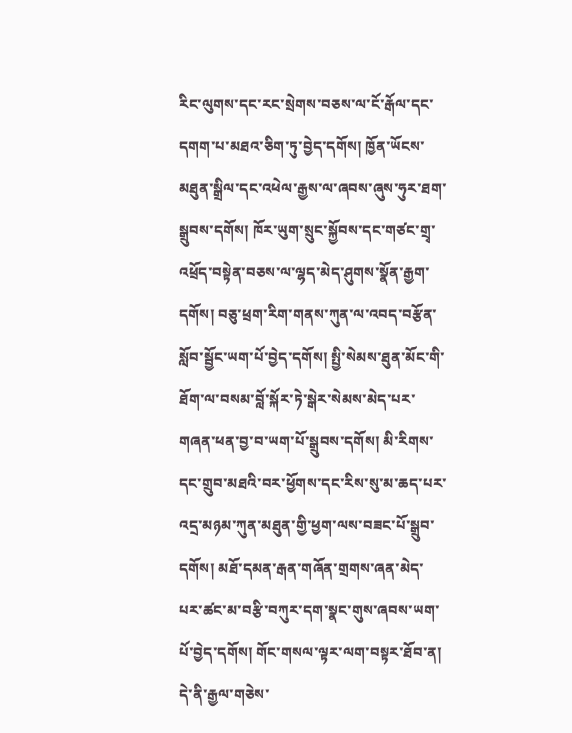རིང་ལུགས་དང་རང་སྲེགས་བཅས་ལ་ངོ་རྒོལ་དང་དགག་པ་མཐའ་ཅིག་ཏུ་བྱེད་དགོས། ཁྱོན་ཡོངས་མཐུན་སྒྲིལ་དང་འཕེལ་རྒྱས་ལ་ཞབས་ཞུས་ཧུར་ཐག་སྒྲུབས་དགོས། ཁོར་ཡུག་སྲུང་སྐྱོབས་དང་གཙང་གྲྭ་འཕྲོད་བསྟེན་བཅས་ལ་ལྷད་མེད་ཤུགས་སྣོན་རྒྱག་དགོས། བཅུ་ཕྲག་རིག་གནས་ཀུན་ལ་འབད་བརྩོན་སློབ་སྦྱོང་ཡག་པོ་བྱེད་དགོས། སྤྱི་སེམས་ཐུན་མོང་གི་ཐོག་ལ་བསམ་བློ་སྐོར་ཏེ་སྒེར་སེམས་མེད་པར་གཞན་ཕན་བྱ་བ་ཡག་པོ་སྒྲུབས་དགོས། མི་རིགས་དང་གྲུབ་མཐའི་བར་ཕྱོགས་དང་རིས་སུ་མ་ཆད་པར་འདྲ་མཉམ་ཀུན་མཐུན་གྱི་ཕྱག་ལས་བཟང་པོ་སྒྲུབ་དགོས། མཐོ་དམན་རྒན་གཞོན་གྲགས་ཞན་མེད་པར་ཚང་མ་བརྩི་བཀུར་དག་སྣང་གུས་ཞབས་ཡག་པོ་བྱེད་དགོས། གོང་གསལ་ལྟར་ལག་བསྟར་ཐོབ་ན། དེ་ནི་རྒྱལ་གཅེས་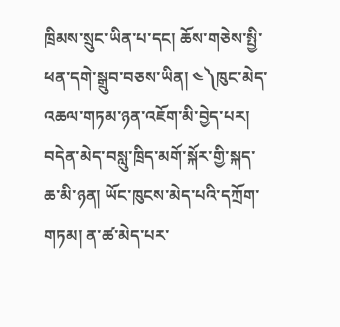ཁྲིམས་སྲུང་ཡིན་པ་དང། ཆོས་གཅེས་སྤྱི་ཕན་དགེ་སྒྲུབ་བཅས་ཡིན། ༤༽ཁུང་མེད་འཆལ་གཏམ་ཉན་འཇོག་མི་བྱེད་པར། བདེན་མེད་བསླུ་ཁྲིད་མགོ་སྐོར་གྱི་སྐད་ཆ་མི་ཉན། ཡོང་ཁུངས་མེད་པའི་དཀྲོག་གཏམ། ན་ཚ་མེད་པར་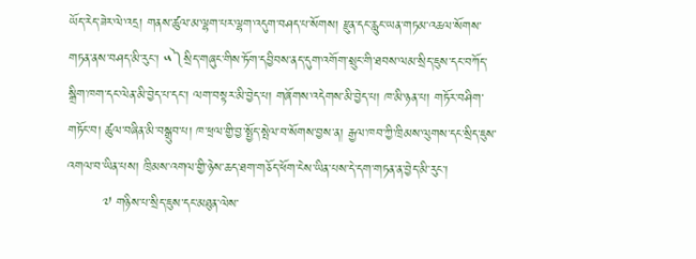ཡོད་རེད་ཟེར་ལེ་འདྲ། གནས་ཚུལ་མ་ལྷག་པར་ལྷག་འདུག་བཤད་པ་སོགས། རྫུན་དང་རླུང་ཡན་གཏམ་འཆལ་སོགས་གཏན་ནས་བཤད་མི་རུང་། ༥༽སྲིད་གཞུང་གིས་ཏོག་དབྱིབས་ནད་དུག་འགོག་སྲུང་གི་ཐབས་ལམ་སྲིད་ཇུས་དང་བཀོད་སྒྲིག་ཁག་དང་ལེན་མི་བྱེད་པ་དང་། ལག་བསྟར་མི་བྱེད་པ། གཞོགས་འདེགས་མི་བྱེད་པ། ཁ་མི་ཉན་པ། གཏོར་བཤིག་གཏོང་བ། ཚུལ་བཞིན་མི་བསྒྲུབ་པ། ཁ་ཕྲལ་གྱི་བྱ་སྤྱོད་སྤེལ་བ་སོགས་བྱས་ན། རྒྱལ་ཁབ་ཀྱི་ཁྲིམས་ལུགས་དང་སྲིད་ཇུས་འགལ་བ་ཡིན་པས། ཁྲིམས་འགལ་གྱི་ཉེས་ཆད་ཐག་གཅོད་ཕོག་ངེས་ཡིན་པས་དེ་དག་གཏན་ན་བྱེད་མི་རུང་།
        ༧ གཉིས་པ་སྲིད་ཇུས་དང་མཐུན་ལེས་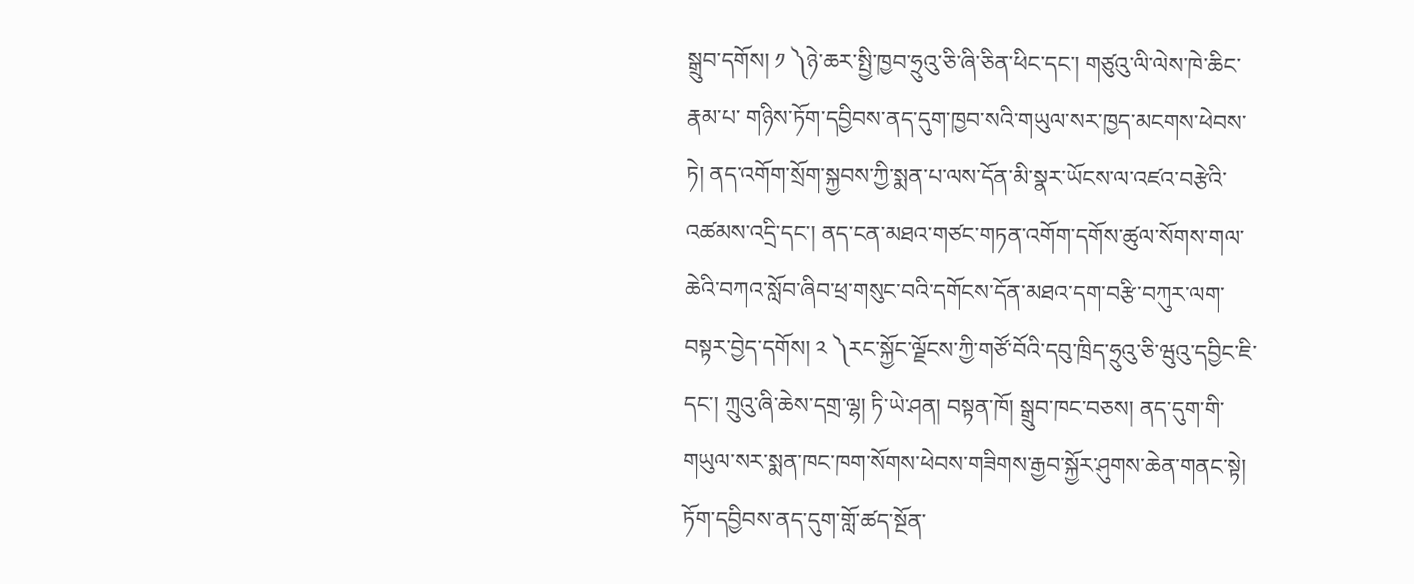སྒྲུབ་དགོས། ༡ ༽ཉེ་ཆར་སྤྱི་ཁྱབ་ཧྲུའུ་ཅི་ཞི་ཅིན་ཕིང་དང་། གཙུའུ་ལི་ལེས་ཁེ་ཆིང་རྣམ་པ་ གཉིས་ཏོག་དབྱིབས་ནད་དུག་ཁྱབ་སའི་གཡུལ་སར་ཁྱད་མངགས་ཕེབས་ཏེ། ནད་འགོག་སྲོག་སྐྱབས་ཀྱི་སྨན་པ་ལས་དོན་མི་སྣར་ཡོངས་ལ་འཛའ་བརྩེའི་འཚམས་འདྲི་དང་། ནད་ངན་མཐའ་གཙང་གཏན་འགོག་དགོས་ཚུལ་སོགས་གལ་ཆེའི་བཀའ་སློབ་ཞིབ་ཕྲ་གསུང་བའི་དགོངས་དོན་མཐའ་དག་བརྩི་བཀུར་ལག་བསྟར་བྱེད་དགོས། ༢ ༽རང་སྐྱོང་ལྗོངས་ཀྱི་གཙོ་བོའི་དབུ་ཁྲིད་ཧྲུའུ་ཅི་ཝུའུ་དབྱིང་ཇི་དང་། ཀྲུའུ་ཞི་ཆེས་དགྲ་ལྷ། ཏི་ཡེ་ཤན། བསྟན་ཁོ། སྒྲུབ་ཁང་བཅས། ནད་དུག་གི་གཡུལ་སར་སྨན་ཁང་ཁག་སོགས་ཕེབས་གཟིགས་རྒྱབ་སྐྱོར་ཤུགས་ཆེན་གནང་སྟེ། ཏོག་དབྱིབས་ནད་དུག་གློ་ཚད་སྔོན་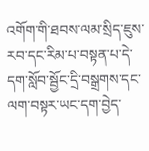འགོག་གི་ཐབས་ལམ་སྲིད་ཇུས་རབ་དང་རིམ་པ་བསྟན་པ་དེ་དག་སློབ་སྦྱོང་དྲི་བསྒྲགས་དང་ལག་བསྟར་ཡང་དག་བྱེད་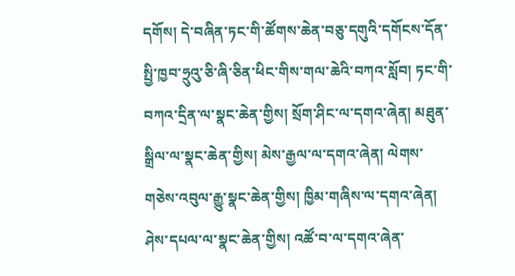དགོས། དེ་བཞིན་ཏང་གི་ཚོགས་ཆེན་བཅུ་དགུའི་དགོངས་དོན་སྤྱི་ཁྱབ་ཧྲུའུ་ཅི་ཞི་ཅིན་ཕིང་གིས་གལ་ཆེའི་བཀའ་སློབ། ཏང་གི་བཀའ་དྲིན་ལ་སྣང་ཆེན་གྱིས། སྲོག་ཤིང་ལ་དགའ་ཞེན། མཐུན་སྒྲིལ་ལ་སྣང་ཆེན་གྱིས། མེས་རྒྱལ་ལ་དགའ་ཞེན། ལེགས་གཅེས་འབུལ་རྒྱུ་སྣང་ཆེན་གྱིས། ཁྱིམ་གཞིས་ལ་དགའ་ཞེན། ཤེས་དཔལ་ལ་སྣང་ཆེན་གྱིས། འཚོ་བ་ལ་དགའ་ཞེན་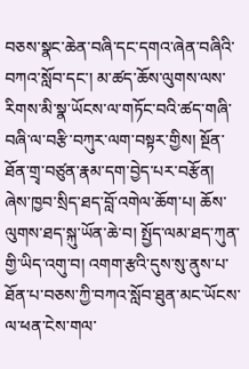བཅས་སྣང་ཆེན་བཞི་དང་དགའ་ཞེན་བཞིའི་བཀའ་སློབ་དང་། མ་ཚད་ཆོས་ལུགས་ལས་རིགས་མི་སྣ་ཡོངས་ལ་གཏོང་བའི་ཚད་གཞི་བཞི་ལ་བརྩི་བཀུར་ལག་བསྟར་གྱིས། སྔོན་ཐོན་གྲྭ་བཙུན་རྣམ་དག་བྱེད་པར་བརྩོན། ཞེས་ཁྱབ་སྲིད་ཐད་བློ་འགེལ་ཆོག་པ། ཆོས་ལུགས་ཐད་སྐུ་ཡོན་ཆེ་བ། སྤྱོད་ལམ་ཐད་ཀུན་གྱི་ཡིད་འགུ་བ། འགག་རྩའི་དུས་སུ་ནུས་པ་ཐོན་པ་བཅས་ཀྱི་བཀའ་སློབ་ཐུན་མང་ཡོངས་ལ་ཕན་ངེས་གལ་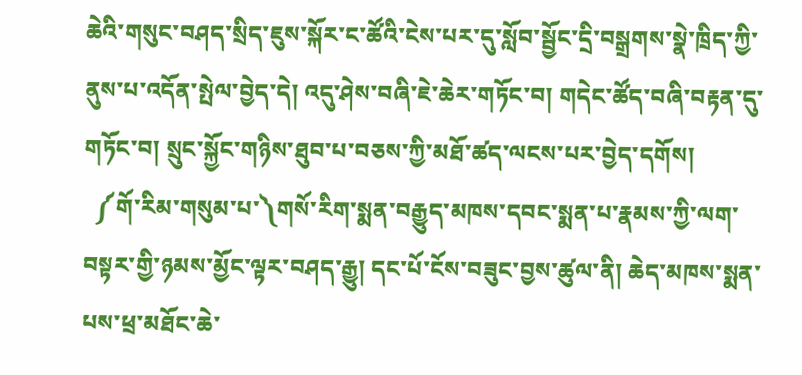ཆེའི་གསུང་བཤད་སྲིད་ཇུས་སྐོར་ང་ཚོའི་ངེས་པར་དུ་སློབ་སྦྱོང་དྲི་བསྒྲགས་སྣེ་ཁྲིད་ཀྱི་ནུས་པ་འདོན་སྤེལ་བྱེད་དེ། འདུ་ཤེས་བཞི་ཇེ་ཆེར་གཏོང་བ། གདེང་ཚོད་བཞི་བརྟན་དུ་གཏོང་བ། སྲུང་སྐྱོང་གཉིས་ཐུབ་པ་བཅས་ཀྱི་མཐོ་ཚད་ལངས་པར་བྱེད་དགོས།
  ༼གོ་རིམ་གསུམ་པ་༽གསོ་རིག་སྨན་བརྒྱུད་མཁས་དབང་སྨན་པ་རྣམས་ཀྱི་ལག་བསྟར་གྱི་ཉམས་མྱོང་ལྟར་བཤད་རྒྱུ། དང་པོ་ངོས་བཟུང་བྱས་ཚུལ་ནི། ཆེད་མཁས་སྨན་པས་ཕྲ་མཐོང་ཆེ་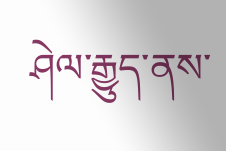ཤེལ་རྒྱུད་ནས་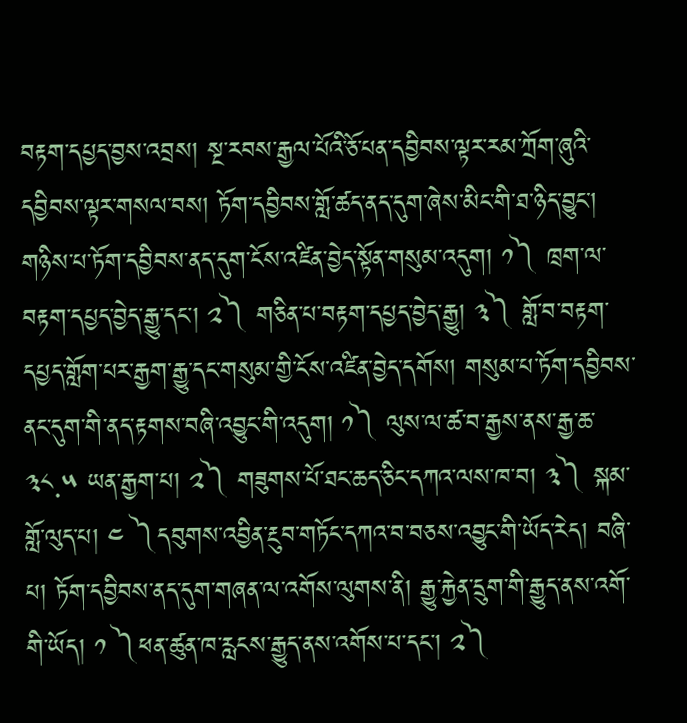བརྟག་དཔྱད་བྱས་འབྲས། སྔ་རབས་རྒྱལ་པོའི་ཅོ་པན་དབྱིབས་ལྟར་རམ་ཀྲོག་ཞུའི་དབྱིབས་ལྟར་གསལ་བས། ཏོག་དབྱིབས་གློ་ཚད་ནད་དུག་ཞེས་མིང་གི་ཐ་ཉིད་བྱུང་། གཉིས་པ་ཏོག་དབྱིབས་ནད་དུག་ངོས་འཛིན་བྱེད་སྟོན་གསུམ་འདུག། ༡༽ ཁྲག་ལ་བརྟག་དཔྱད་བྱེད་རྒྱུ་དང་། ༢༽ གཅིན་པ་བརྟག་དཔྱད་བྱེད་རྒྱུ། ༣༽ གློ་བ་བརྟག་དཔྱད་གློག་པར་རྒྱག་རྒྱུ་དང་གསུམ་གྱི་ངོས་འཛིན་བྱེད་དགོས། གསུམ་པ་ཏོག་དབྱིབས་ནང་དུག་གི་ནད་རྟགས་བཞི་འབྱུང་གི་འདུག། ༡༽ ལུས་ལ་ཚ་བ་རྒྱས་ནས་རྒྱ་ཆ་ ༣༨.༥ ཡན་རྒྱག་པ། ༢༽ གཟུགས་པོ་ཐང་ཆད་ཅིང་དཀའ་ལས་ཁ་བ། ༣༽ སྐམ་གློ་ལུད་པ། ༤ ༽དབུགས་འབྱིན་རྔུབ་གཏོང་དཀའ་བ་བཅས་འབྱུང་གི་ཡོད་རེད། བཞི་པ། ཏོག་དབྱིབས་ནད་དུག་གཞན་ལ་འགོས་ལུགས་ནི། རྒྱུ་རྐྱེན་དྲུག་གི་རྒྱུད་ནས་འགོ་གི་ཡོད། ༡ ༽ཕན་ཚུན་ཁ་རླངས་རྒྱུད་ནས་འགོས་པ་དང་། ༢༽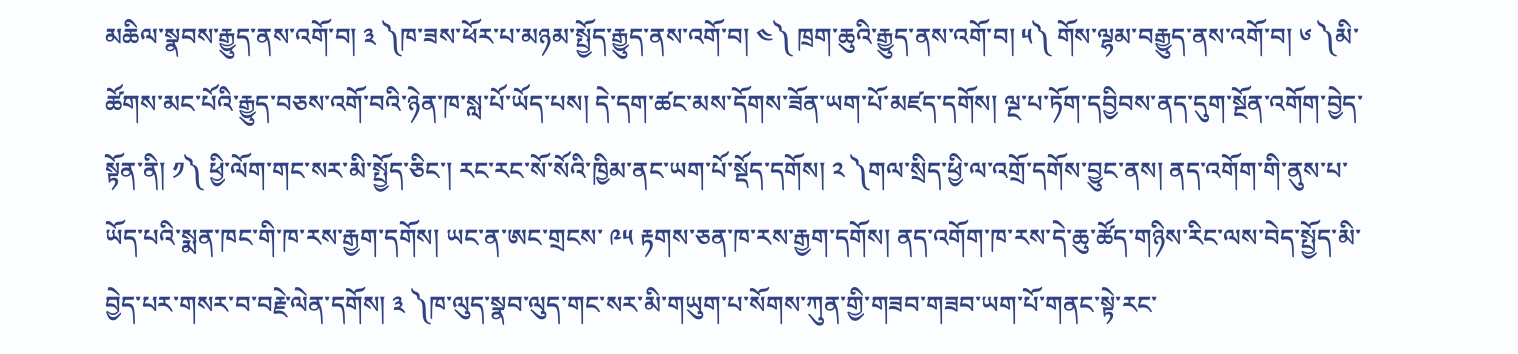མཆིལ་སྣབས་རྒྱུད་ནས་འགོ་བ། ༣ ༽ཁ་ཟས་ཕོར་པ་མཉམ་སྤྱོད་རྒྱུད་ནས་འགོ་བ། ༤༽ ཁྲག་ཆུའི་རྒྱུད་ནས་འགོ་བ། ༥༽ གོས་ལྷམ་བརྒྱུད་ནས་འགོ་བ། ༦ ༽མི་ཚོགས་མང་པོའི་རྒྱུད་བཅས་འགོ་བའི་ཉེན་ཁ་སླ་པོ་ཡོད་པས། དེ་དག་ཚང་མས་དོགས་ཟོན་ཡག་པོ་མཛད་དགོས། ལྔ་པ་ཏོག་དབྱིབས་ནད་དུག་སྔོན་འགོག་བྱེད་སྟོན་ནི། ༡༽ ཕྱི་ལོག་གང་སར་མི་སྤྱོད་ཅིང་། རང་རང་སོ་སོའི་ཁྱིམ་ནང་ཡག་པོ་སྡོད་དགོས། ༢ ༽གལ་སྲིད་ཕྱི་ལ་འགྲོ་དགོས་བྱུང་ནས། ནད་འགོག་གི་ནུས་པ་ཡོད་པའི་སྨན་ཁང་གི་ཁ་རས་རྒྱག་དགོས། ཡང་ན་ཨང་གྲངས་ ༩༥ རྟགས་ཅན་ཁ་རས་རྒྱག་དགོས། ནད་འགོག་ཁ་རས་དེ་ཆུ་ཚོད་གཉིས་རིང་ལས་བེད་སྤྱོད་མི་བྱེད་པར་གསར་བ་བརྗེ་ལེན་དགོས། ༣ ༽ཁ་ལུད་སྣབ་ལུད་གང་སར་མི་གཡུག་པ་སོགས་ཀུན་གྱི་གཟབ་གཟབ་ཡག་པོ་གནང་སྟེ་རང་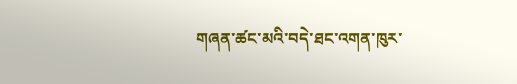གཞན་ཚང་མའི་བདེ་ཐང་འགན་ཁུར་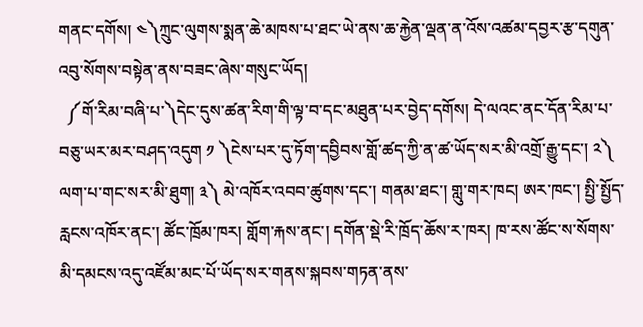གནང་དགོས། ༤༽ཀྲུང་ལུགས་སྨན་ཆེ་མཁས་པ་ཐང་ཡེ་ནས་ཆ་རྐྱེན་ལྡན་ན་འོས་འཚམ་དབྱར་རྩ་དགུན་འབུ་སོགས་བསྟེན་ནས་བཟང་ཞེས་གསུང་ཡོད།
  ༼གོ་རིམ་བཞི་པ་༽དེང་དུས་ཚན་རིག་གི་ལྟ་བ་དང་མཐུན་པར་བྱེད་དགོས། དེ་ལའང་ནང་དོན་རིམ་པ་བཅུ་ཡར་མར་བཤད་འདུག ༡ ༽ངེས་པར་དུ་ཏོག་དབྱིབས་གློ་ཚད་ཀྱི་ན་ཚ་ཡོད་སར་མི་འགྲོ་རྒྱུ་དང་། ༢༽ ལག་པ་གང་སར་མི་ཐུག། ༣༽ མེ་འཁོར་འབབ་ཚུགས་དང་། གནམ་ཐང་། གླུ་གར་ཁང། ཨར་ཁང་། སྤྱི་སྤྱོད་རླངས་འཁོར་ནང་། ཚོང་ཁྲོམ་ཁར། གློག་རྐས་ནང་། དགོན་སྡེ་རི་ཁྲོད་ཆོས་ར་ཁར། ཁ་རས་ཚོང་ས་སོགས་མི་དམངས་འདུ་འཛོམ་མང་པོ་ཡོད་སར་གནས་སྐབས་གཏན་ནས་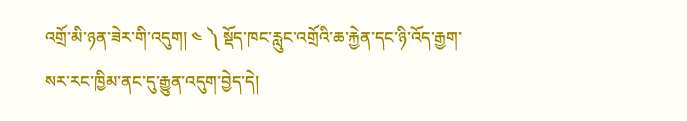འགྲོ་མི་ཉན་ཟེར་གི་འདུག། ༤ ༽ སྡོད་ཁང་རླུང་འགྲོའི་ཆ་རྐྱེན་དང་ཉི་འོད་རྒྱག་སར་རང་ཁྱིམ་ནང་དུ་རྒྱུན་འདུག་བྱེད་དེ།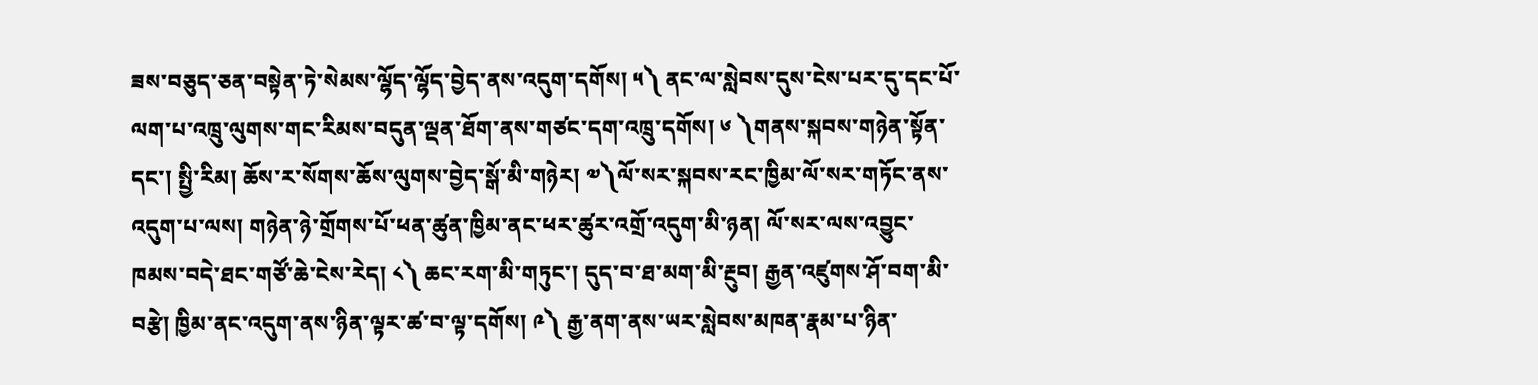ཟས་བཅུད་ཅན་བསྟེན་ཏེ་སེམས་ལྷོད་ལྷོད་བྱེད་ནས་འདུག་དགོས། ༥༽ ནང་ལ་སླེབས་དུས་ངེས་པར་དུ་དང་པོ་ལག་པ་འཁྲུ་ལུགས་གང་རིམས་བདུན་ལྡན་ཐོག་ནས་གཙང་དག་འཁྲུ་དགོས། ༦ ༽གནས་སྐབས་གཉེན་སྟོན་དང་། སྤྱི་རིམ། ཆོས་ར་སོགས་ཆོས་ལུགས་བྱེད་སྒོ་མི་གཉེར། ༧༽ལོ་སར་སྐབས་རང་ཁྱིམ་ལོ་སར་གཏོང་ནས་འདུག་པ་ལས། གཉེན་ཉེ་གྲོགས་པོ་ཕན་ཚུན་ཁྱིམ་ནང་ཕར་ཚུར་འགྲོ་འདུག་མི་ཉན། ལོ་སར་ལས་འབྱུང་ཁམས་བདེ་ཐང་གཙོ་ཆེ་ངེས་རེད། ༨༽ ཆང་རག་མི་གཏུང་། དུད་བ་ཐ་མག་མི་རྔུབ། རྒྱན་འཛུགས་ཤོ་བག་མི་བརྩེ། ཁྱིམ་ནང་འདུག་ནས་ཉིན་ལྟར་ཚ་བ་ལྟ་དགོས། ༩༽ རྒྱ་ནག་ནས་ཡར་སླེབས་མཁན་རྣམ་པ་ཉིན་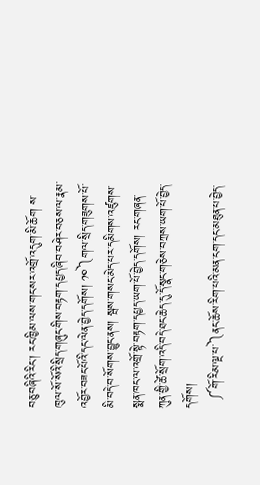བཅུ་བཞིའི་རིང་། རང་ཁྱིམ་ལས་གང་སར་འགྲོ་འདུག་མི་ཆོག ས་ཁུལ་སོ་སོའི་སྲིད་གཞུང་གིས་བརྟག་དཔྱད་ཞིབ་བཤེར་བཅས་ལ་རྣམ་འབྱོར་བཟང་པོའི་དང་ལེན་བྱེད་དགོས། ༡༠༽གལ་སྲིད་གཟུགས་པོ་མི་བདེ་བ་སོགས་བྱུང་ནས། སྦས་གསང་མེད་པར་དམིགས་འཛུགས་སྨན་ཁང་ལ་འགྲོ་སྟེ་བརྟག་དཔྱད་ཡག་པོ་བྱེད་དགོས། རང་གཞན་ཀུན་གྱི་ཚེ་སྲོག་འདི་བདེ་ཐང་ཆེད་དུ་དོ་སྣང་གཅེས་བཀྲས་ཡག་པོ་བྱེད་དགོས།
  ༼གོ་རིམ་ལྔ་པ་༽ནང་ཆོས་རིག་པའི་མན་ངག་དང་མཐུན་པ་བྱེད་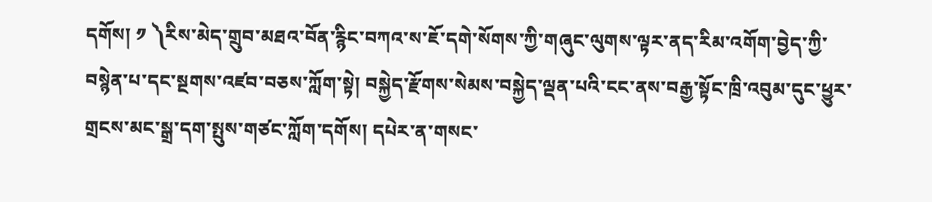དགོས། ༡ ༽རིས་མེད་གྲུབ་མཐའ་བོན་རྙིང་བཀའ་ས་ཇོ་དགེ་སོགས་ཀྱི་གཞུང་ལུགས་ལྟར་ནད་རིམ་འགོག་བྱེད་ཀྱི་བསྙེན་པ་དང་སྔགས་འཛབ་བཅས་ཀློག་སྟེ། བསྐྱེད་རྫོགས་སེམས་བསྐྱེད་ལྡན་པའི་ངང་ནས་བརྒྱ་སྟོང་ཁྲི་འབུམ་དུང་ཕྱུར་གྲངས་མང་སྒྲ་དག་སྤུས་གཙང་ཀློག་དགོས། དཔེར་ན་གསང་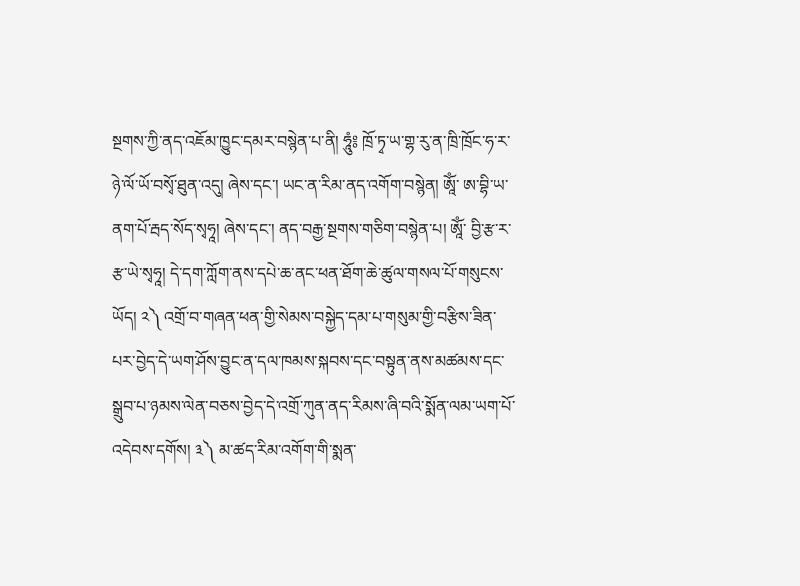སྔགས་ཀྱི་ནད་འཇོམ་ཁྱུང་དམར་བསྙེན་པ་ནི། ཧཱུཾ༔ ཁྲོ་ཏྭ་ཡ་གྷ་རུ་ན་ཁྲི་ཁྲོང་ཧ་ར་ཉེ་ལོ་ཡོ་བསྭོ་ཐུན་འདུ། ཞེས་དང་། ཡང་ན་རིམ་ནད་འགོག་བསྙེན། ཨཱོཾ་ ཨ་བྷི་ཡ་ནག་པོ་རྦད་སོད་སྭཧཱ། ཞེས་དང་། ནད་བརྒྱ་སྔགས་གཅིག་བསྙེན་པ། ཨཱོཾ་ བྱི་རྩ་ར་རྩ་ཡེ་སྭཧཱ། དེ་དག་ཀློག་ནས་དཔེ་ཆ་ནང་ཕན་ཐོག་ཆེ་ཚུལ་གསལ་པོ་གསུངས་ཡོད། ༢༽ འགྲོ་བ་གཞན་ཕན་གྱི་སེམས་བསྐྱེད་དམ་པ་གསུམ་གྱི་བརྩིས་ཟིན་པར་བྱེད་དེ་ཡག་ཤོས་བྱུང་ན་དལ་ཁམས་སྐབས་དང་བསྟུན་ནས་མཚམས་དང་སྒྲུབ་པ་ཉམས་ལེན་བཅས་བྱེད་དེ་འགྲོ་ཀུན་ནད་རིམས་ཞི་བའི་སྨོན་ལམ་ཡག་པོ་འདེབས་དགོས། ༣༽ མ་ཚད་རིམ་འགོག་གི་སྨན་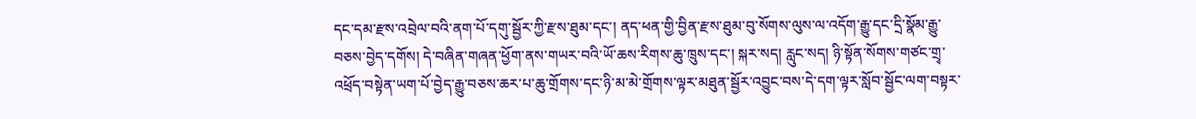དང་དམ་རྫས་འབྲེལ་བའི་ནག་པོ་དགུ་སྦྱོར་ཀྱི་རྫས་ཐུམ་དང་། ནད་ཕན་གྱི་བྱིན་རྫས་ཐུམ་བུ་སོགས་ལུས་ལ་འདོག་རྒྱུ་དང་དྲི་སྣོམ་རྒྱུ་བཅས་བྱེད་དགོས། དེ་བཞིན་གཞན་ཕྱོག་ནས་གཡར་བའི་ཡོ་ཆས་རིགས་ཆུ་ཁྲུས་དང་། སྐར་སད། རླུང་སད། ཉི་སྟོན་སོགས་གཙང་གྲྭ་འཕྲོད་བསྟེན་ཡག་པོ་བྱེད་རྒྱུ་བཅས་ཆར་པ་ཆུ་གྲོགས་དང་ཉི་མ་མེ་གྲོགས་ལྟར་མཐུན་སྦྱོར་འབྱུང་བས་དེ་དག་ལྟར་སློབ་སྦྱོང་ལག་བསྟར་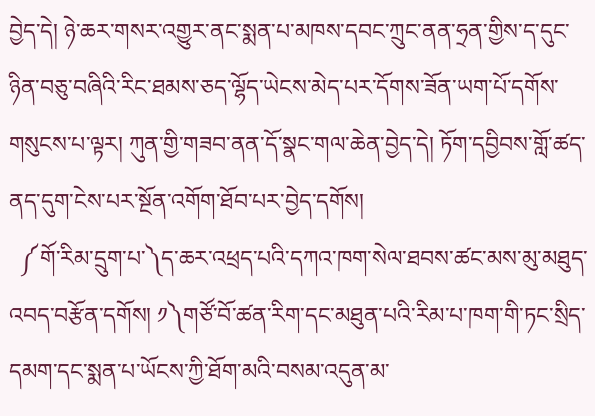བྱེད་དེ། ཉེ་ཆར་གསར་འགྱུར་ནང་སྨན་པ་མཁས་དབང་ཀྲུང་ནན་ཧྲན་གྱིས་ད་དུང་ཉིན་བཅུ་བཞིའི་རིང་ཐམས་ཅད་ལྷོད་ཡེངས་མེད་པར་དོགས་ཟོན་ཡག་པོ་དགོས་གསུངས་པ་ལྟར། ཀུན་གྱི་གཟབ་ནན་དོ་སྣང་གལ་ཆེན་བྱེད་དེ། ཏོག་དབྱིབས་གློ་ཚད་ནད་དུག་ངེས་པར་སྔོན་འགོག་ཐོབ་པར་བྱེད་དགོས།
  ༼གོ་རིམ་དྲུག་པ་༽ད་ཆར་འཕྲད་པའི་དཀའ་ཁག་སེལ་ཐབས་ཚང་མས་མུ་མཐུད་འབད་བརྩོན་དགོས། ༡༽གཙོ་བོ་ཚན་རིག་དང་མཐུན་པའི་རིམ་པ་ཁག་གི་ཏང་སྲིད་དམག་དང་སྨན་པ་ཡོངས་ཀྱི་ཐོག་མའི་བསམ་འདུན་མ་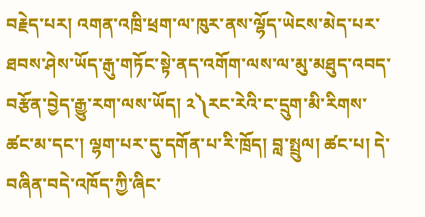བརྗེད་པར། འགན་འཁྲི་ཕྲག་ལ་ཁུར་ནས་ལྷོད་ཡེངས་མེད་པར་ཐབས་ཤེས་ཡོད་རྒུ་གཏོང་སྟེ་ནད་འགོག་ལས་ལ་མུ་མཐུད་འབད་བརྩོན་བྱེད་རྒྱུ་རག་ལས་ཡོད། ༢༽རང་རེའི་ང་དྲུག་མི་རིགས་ཚང་མ་དང་། ལྷག་པར་དུ་དགོན་པ་རི་ཁྲོད། བླ་སྤྲུལ། ཚང་པ། དེ་བཞིན་བདེ་འཁོད་ཀྱི་ཞིང་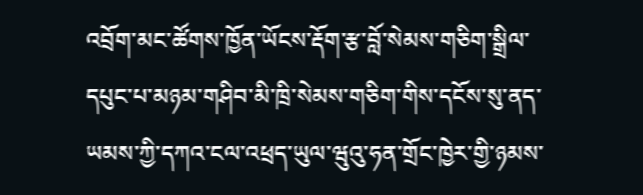འབྲོག་མང་ཚོགས་ཁྱོན་ཡོངས་རྡོག་རྩ་བློ་སེམས་གཅིག་སྒྲིལ་དཔུང་པ་མཉམ་གཤིབ་མི་ཁྲི་སེམས་གཅིག་གིས་དངོས་སུ་ནད་ཡམས་ཀྱི་དཀའ་ངལ་འཕྲད་ཡུལ་ཝུའུ་ཧན་གྲོང་ཁྱེར་གྱི་ཉམས་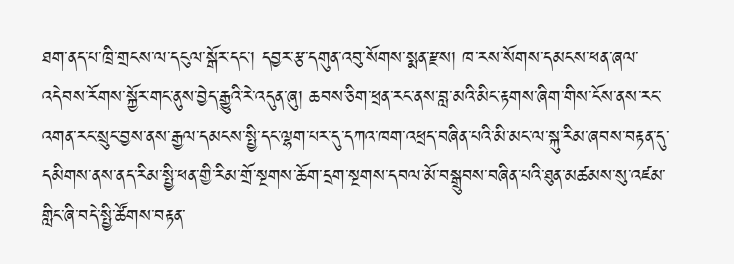ཐག་ནད་པ་ཁྲི་གྲངས་ལ་དངུལ་སྒོར་དང་། དབྱར་རྩ་དགུན་འབུ་སོགས་སྨན་རྫས། ཁ་རས་སོགས་དམངས་ཕན་ཞལ་འདེབས་རོགས་སྐྱོར་གང་ནུས་བྱེད་རྒྱུའི་རེ་འདུན་ཞུ། ཆབས་ཅིག་ཕྲན་རང་ནས་བླ་མའི་མིང་རྟགས་ཞིག་གིས་ངོས་ནས་རང་འགན་རང་སྲུང་བྱས་ནས་རྒྱལ་དམངས་སྤྱི་དང་ལྷག་པར་དུ་དཀའ་ཁག་འཕྲད་བཞིན་པའི་མི་མང་ལ་སྐུ་རིམ་ཞབས་བརྟན་དུ་དམིགས་ནས་ནད་རིམ་སྤྱི་ཕན་གྱི་རིམ་གྲོ་སྔགས་ཆོག་དྲག་སྔགས་དབལ་མོ་བསྒྲུབས་བཞིན་པའི་ཐུན་མཚམས་སུ་འཛམ་གླིང་ཞི་བདེ་སྤྱི་ཚོགས་བརྟན་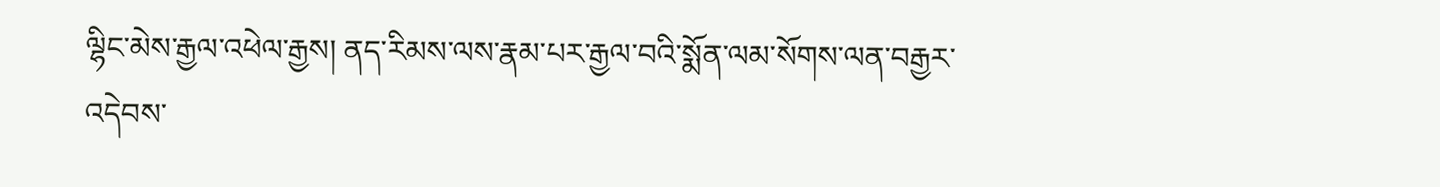ལྷིང་མེས་རྒྱལ་འཕེལ་རྒྱས། ནད་རིམས་ལས་རྣམ་པར་རྒྱལ་བའི་སྨོན་ལམ་སོགས་ལན་བརྒྱར་འདེབས་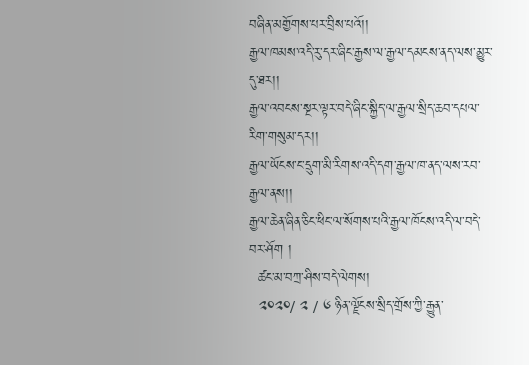བཞིན་མགྱོགས་པར་བྲིས་པའོ།།
རྒྱལ་ཁམས་འདི་རུ་དར་ཞིང་རྒྱས་ལ་རྒྱལ་དམངས་ནད་ལས་མྱུར་དུ་ཐར།།
རྒྱལ་འབངས་སྔར་ལྟར་བདེ་ཞིང་སྐྱིད་ལ་རྒྱལ་སྲིད་ཆབ་དཔལ་རིག་གསུམ་དར།།
རྒྱལ་ཡོངས་ང་དྲུག་མི་རིགས་འདི་དག་རྒྱལ་ཁ་ནད་ལས་རབ་རྒྱལ་ནས།།
རྒྱལ་ཆེན་ཞིན་ཅིང་ཕིང་ལ་སོགས་པའི་རྒྱལ་ཁོངས་འདི་ལ་བདེ་བར་ཤོག །
  ཚང་མ་བཀྲ་ཤིས་བདེ་ལེགས།
  ༢༠༢༠/ ༢ / ༦ ཉིན་ལྗོངས་སྲིད་གྲོས་ཀྱི་རྒྱུན་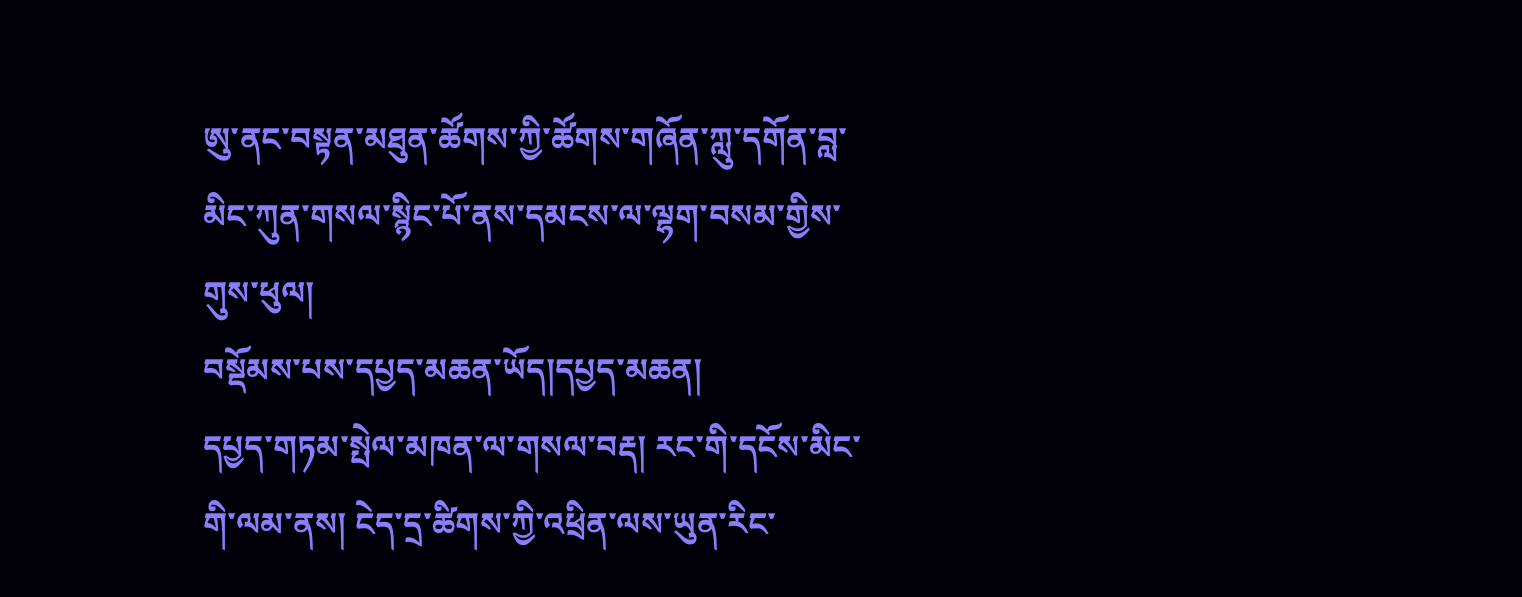ཨུ་ནང་བསྟན་མཐུན་ཚོགས་ཀྱི་ཚོགས་གཞོན་ཀླུ་དགོན་བླ་མིང་ཀུན་གསལ་སྙིང་པོ་ནས་དམངས་ལ་ལྷག་བསམ་གྱིས་གུས་ཕུལ།
བསྡོམས་པས་དཔྱད་མཆན་ཡོད།དཔྱད་མཆན།
དཔྱད་གཏམ་སྤེལ་མཁན་ལ་གསལ་བརྡ། རང་གི་དངོས་མིང་གི་ལམ་ནས། ངེད་དྲ་ཚིགས་ཀྱི་འཕྲིན་ལས་ཡུན་རིང་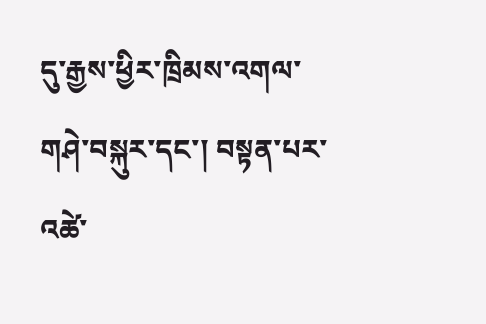དུ་རྒྱས་ཕྱིར་ཁྲིམས་འགལ་གཤེ་བསྐུར་དང་། བསྟན་པར་འཚེ་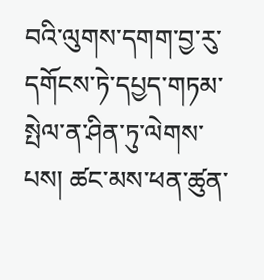བའི་ལུགས་དགག་བྱ་རུ་དགོངས་ཏེ་དཔྱད་གཏམ་སྤེལ་ན་ཤིན་ཏུ་ལེགས་པས། ཚང་མས་ཕན་ཚུན་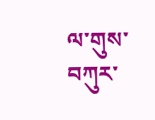ལ་གུས་བཀུར་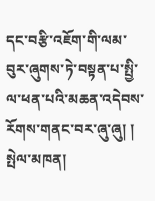དང་བརྩི་འཇོག་གི་ལམ་བུར་ཞུགས་ཏེ་བསྟན་པ་སྤྱི་ལ་ཕན་པའི་མཆན་འདེབས་རོགས་གནང་བར་ཞུ་ཞུ། །
སྤེལ་མཁན།